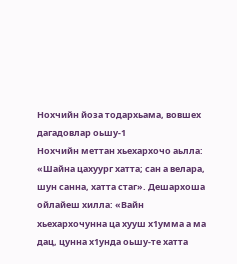Нохчийн йоза тодархьама, вовшех дагадовлар оьшу-1
Нохчийн меттан хьехархочо аьлла: «Шайна цахуург хатта; сан а велара, шун санна, хатта стаг». Дешархоша ойлайеш хилла: «Вайн хьехархочунна ца хууш х1умма а ма дац, цунна х1унда оьшу-те хатта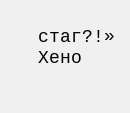стаг?!» Хено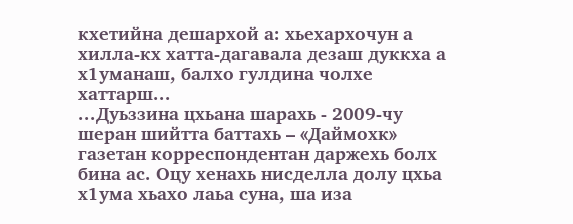кхетийна дешархой а: хьехархочун а хилла-кх хатта-дагавала дезаш дуккха а х1уманаш, балхо гулдина чолхе хаттарш...
...Дуьззина цхьана шарахь - 2009-чу шеран шийтта баттахь – «Даймохк» газетан корреспондентан даржехь болх бина ас. Оцу хенахь нисделла долу цхьа х1ума хьахо лаьа суна, ша иза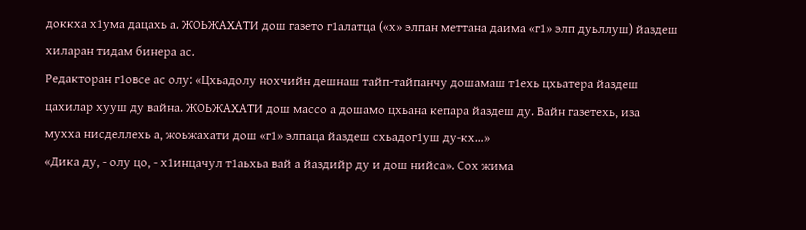доккха х1ума дацахь а. ЖОЬЖАХАТИ дош газето г1алатца («х» элпан меттана даима «г1» элп дуьллуш) йаздеш хиларан тидам бинера ас.
Редакторан г1овсе ас олу: «Цхьадолу нохчийн дешнаш тайп-тайпанчу дошамаш т1ехь цхьатера йаздеш цахилар хууш ду вайна. ЖОЬЖАХАТИ дош массо а дошамо цхьана кепара йаздеш ду. Вайн газетехь, иза мухха нисделлехь а, жоьжахати дош «г1» элпаца йаздеш схьадог1уш ду-кх…»
«Дика ду, - олу цо, - х1инцачул т1аьхьа вай а йаздийр ду и дош нийса». Сох жима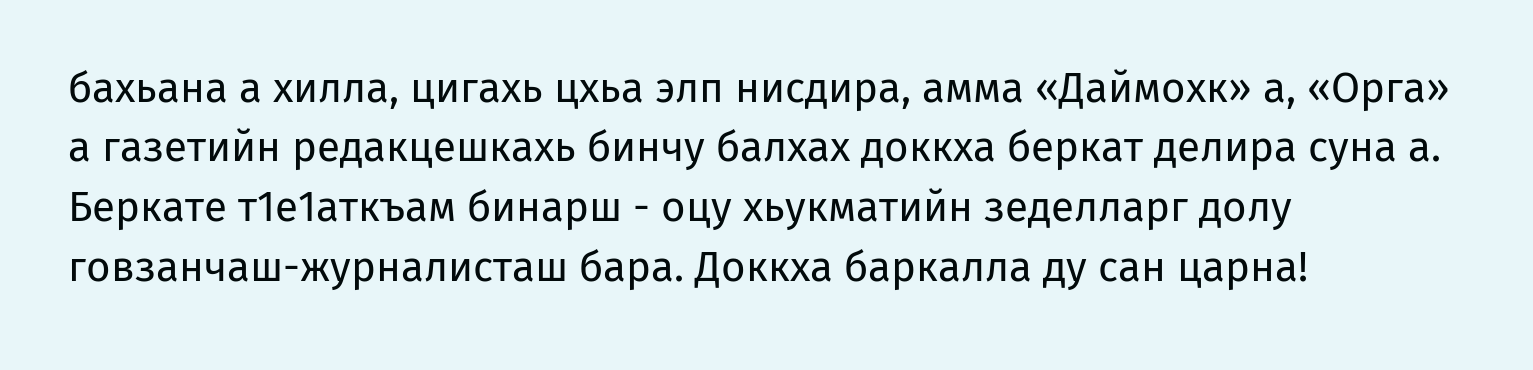бахьана а хилла, цигахь цхьа элп нисдира, амма «Даймохк» а, «Орга» а газетийн редакцешкахь бинчу балхах доккха беркат делира суна а. Беркате т1е1аткъам бинарш - оцу хьукматийн зеделларг долу говзанчаш-журналисташ бара. Доккха баркалла ду сан царна!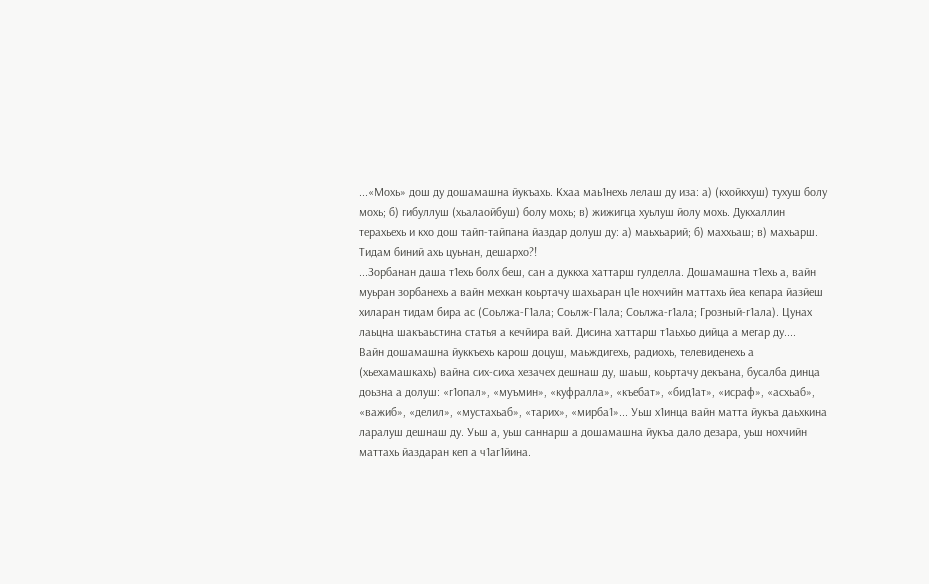...«Мохь» дош ду дошамашна йукъахь. Кхаа маь1нехь лелаш ду иза: а) (кхойкхуш) тухуш болу мохь; б) гибуллуш (хьалаойбуш) болу мохь; в) жижигца хуьлуш йолу мохь. Дукхаллин терахьехь и кхо дош тайп-тайпана йаздар долуш ду: а) маьхьарий; б) маххьаш; в) махьарш. Тидам биний ахь цуьнан, дешархо?!
...Зорбанан даша т1ехь болх беш, сан а дуккха хаттарш гулделла. Дошамашна т1ехь а, вайн муьран зорбанехь а вайн мехкан коьртачу шахьаран ц1е нохчийн маттахь йеа кепара йазйеш хиларан тидам бира ас (Соьлжа-Г1ала; Соьлж-Г1ала; Соьлжа-г1ала; Грозный-г1ала). Цунах лаьцна шакъаьстина статья а кечйира вай. Дисина хаттарш т1аьхьо дийца а мегар ду....
Вайн дошамашна йуккъехь карош доцуш, маьждигехь, радиохь, телевиденехь а (хьехамашкахь) вайна сих-сиха хезачех дешнаш ду, шаьш, коьртачу декъана, бусалба динца доьзна а долуш: «г1опал», «муъмин», «куфралла», «къебат», «бид1ат», «исраф», «асхьаб», «важиб», «делил», «мустахьаб», «тарих», «мирба1»... Уьш х1инца вайн матта йукъа даьхкина ларалуш дешнаш ду. Уьш а, уьш саннарш а дошамашна йукъа дало дезара, уьш нохчийн маттахь йаздаран кеп а ч1аг1йина.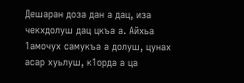Дешаран доза дан а дац, иза чекхдолуш дац цкъа а. Айхьа 1амочух самукъа а долуш, цунах асар хуьлуш, к1орда а ца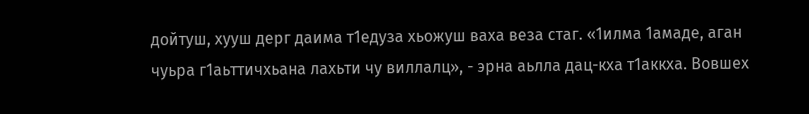дойтуш, хууш дерг даима т1едуза хьожуш ваха веза стаг. «1илма 1амаде, аган чуьра г1аьттичхьана лахьти чу виллалц», - эрна аьлла дац-кха т1аккха. Вовшех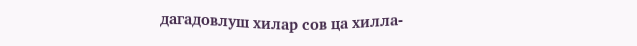дагадовлуш хилар сов ца хилла-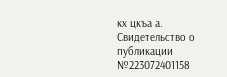кх цкъа а.
Свидетельство о публикации №223072401158